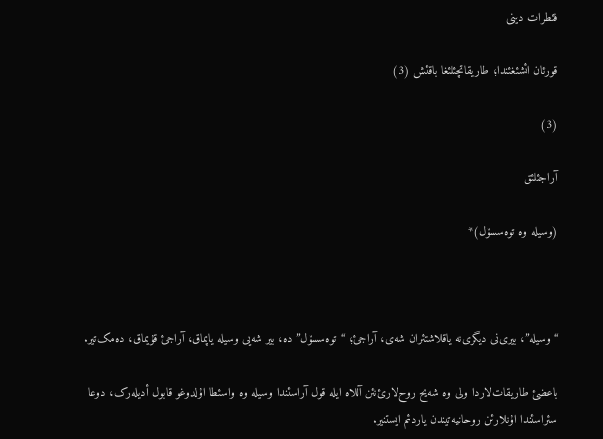فئطرات دینی

قورئان ائشئغئندا؛ طاریقاتچئلئغا باقئش (3)

(3)

آراجئلئق

(وسیلە وە توەسسۆل)*



“وسیلە”، بیری‌نی دیگری‌نە یاقلاشتئران شەی، آراجئ؛ “توەسسۆل” دە، بیر شەیی وسیلە یاپماق، آراجئ قۇیماق، دەمک‌تیر.

باعضئ طاریقات‌لاردا ولی وە شەیح روح‌لارئ‌نئن آللاە ایلە قول آراسئندا وسیلە وە واسئطا اۇلدوغو قابول أدیلەرک، دوعا سئراسئندا اۇنلارئن روحانیەتیندن یاردئم ایستنیر.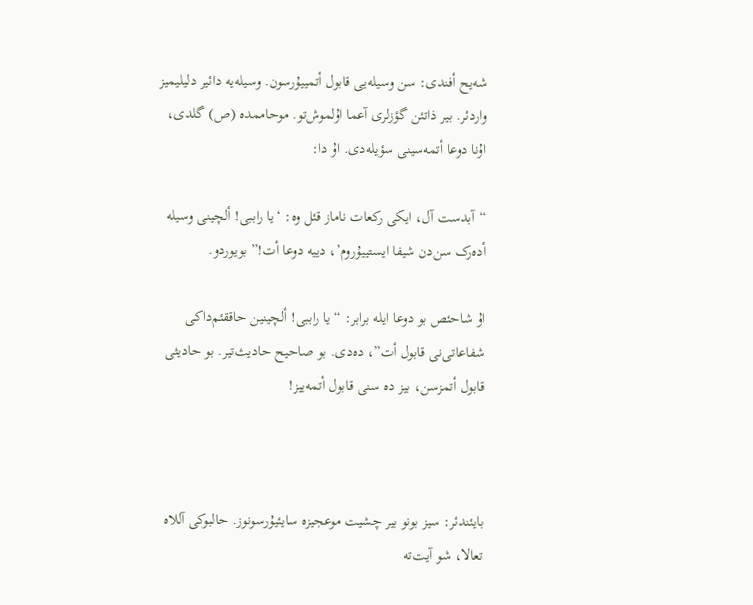شەیح أفندی: سن وسیلەیی قابول أتمییۇرسون. وسیلەیە دائیر دلیلیمیز واردئر. بیر ذاتئن گؤزلری آعما اۇلموش‌تو. موحاممدە (ص) گلدی، اۇنا دوعا أتمەسینی سؤیلەدی. اۇ دا:

“آبدست آل، ایکی رکعات ناماز قئل وە: ‘یا راببی! ألچینی وسیلە أدەرک سن‌دن شیفا ایستییۇروم’، دییە دوعا أت!” بویوردو.

اۇ شاحئص بو دوعا ایلە برابر: “یا راببی! ألچینین حاققئم‌داکی شفاعاتی‌نی قابول أت”، دەدی. بو صاحیح حادیث‌تیر. بو حادیثی قابول أتمزسن، بیز دە سنی قابول أتمەییز!



بایئندئر: سیز بونو بیر چشیت موعجیزە سایئیۇرسونوز. حالبوکی آللاە تعالا، شو آیت‌تە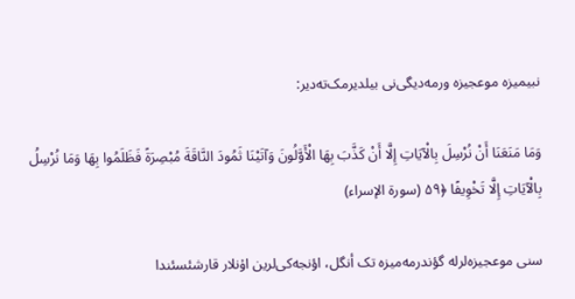نبیمیزە موعجیزە ورمەدیگی‌نی بیلدیرمک‌تەدیر:

وَمَا مَنَعَنَا أَنْ نُرْسِلَ بِالْآيَاتِ إِلَّا أَنْ كَذَّبَ بِهَا الْأَوَّلُونَ وَآتَيْنَا ثَمُودَ النَّاقَةَ مُبْصِرَةً فَظَلَمُوا بِهَا وَمَا نُرْسِلُ بِالْآيَاتِ إِلَّا تَخْوِيفًا ﴿۵۹ (سورة الإسراء)

سنی موعجیزەلرلە گؤندرمەمیزە تک أنگل، اؤنجەکی‌لرین اۇنلار قارشئسئندا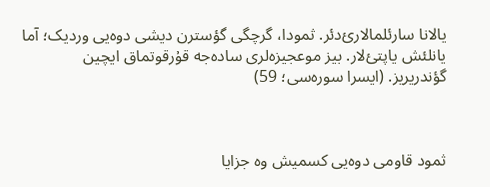یالانا سارئلمالارئ‌دئر. ثمودا، گرچگی گؤسترن دیشی دوەیی وردیک؛ آما یانلئش یاپتئ‌لار. بیز موعجیزەلری سادەجە قۇرقوتماق ایچین گؤندریریز. (ایسرا سورەسی؛ 59)



ثمود قاومی دوەیی کسمیش وە جزایا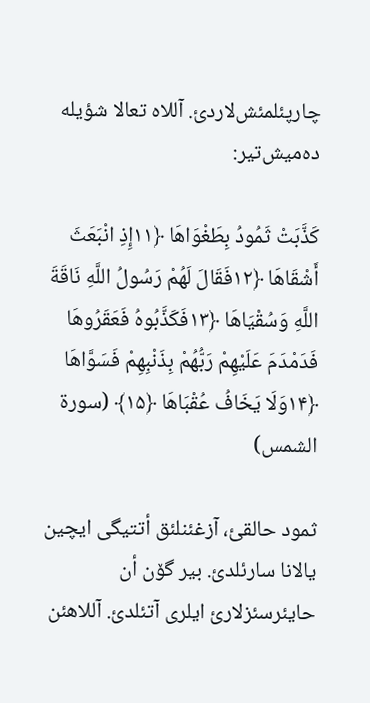چارپئلمئش‌لاردئ. آللاە تعالا شؤیلە دەمیش‌تیر:

كَذَّبَتْ ثَمُودُ بِطَغْوَاهَا ﴿۱۱إِذِ انْبَعَثَ أَشْقَاهَا ﴿۱۲فَقَالَ لَهُمْ رَسُولُ اللَّهِ نَاقَةَ اللَّهِ وَسُقْيَاهَا ﴿۱۳فَكَذَّبُوهُ فَعَقَرُوهَا فَدَمْدَمَ عَلَيْهِمْ رَبُّهُمْ بِذَنْبِهِمْ فَسَوَّاهَا ﴿۱۴وَلَا يَخَافُ عُقْبَاهَا ﴿۱۵﴾ (سورة الشمس)

ثمود حالقئ، آزغئنلئق أتتیگی ایچین یالانا سارئلدئ. بیر گۆن أن حایئرسئزلارئ ایلری آتئلدئ. آللاهئن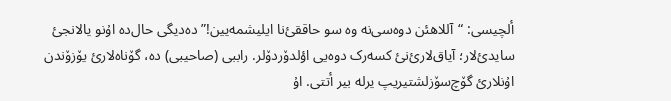ألچیسی: “آللاهئن دوەسی‌نە وە سو حاققئ‌نا ایلیشمەیین!” دەدیگی حال‌دە اۇنو یالانجئ سایدئ‌لار؛ آیاق‌لارئ‌نئ کسەرک دوەیی اؤلدۆردۆلر. راببی (صاحیبی) دە، گۆناەلارئ یۆزۆندن اۇنلارئ گۆچ‌سۆزلشتیریپ یرلە بیر أتتی. اۇ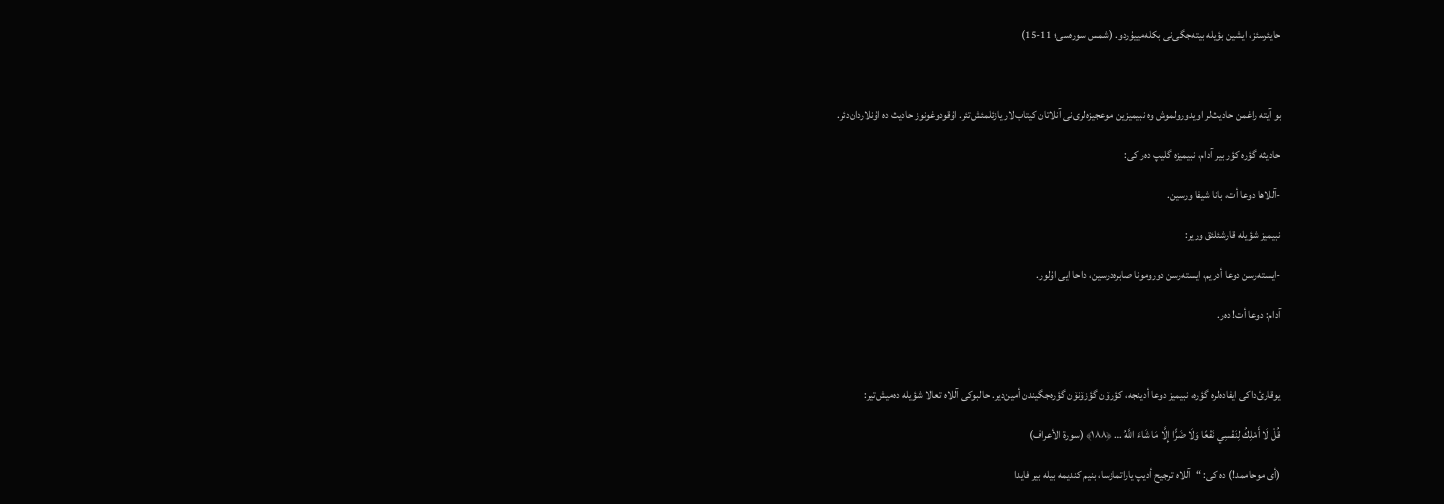حایئرسئز، ایشین بؤیلە بیتەجگی‌نی بکلەمییۇردو. (شمس سورەسی؛ 11-15)



بو آیتە راغمن حادیث‌لر اویدورولموش وە نبیمیزین موعجیزەلری‌نی آنلاتان کیتاب‌لار یازئلمئش‌تئر. اۇقودوغونوز حادیث دە اۇنلاردان‌دئر.

حادیثە گؤرە کؤر بیر آدام، نبیمیزە گلیپ دەر کی:

-آللاها دوعا أت، بانا شیفا ورسین.

نبیمیز شؤیلە قارشئلئق وریر:

-ایستەرسن دوعا أدریم، ایستەرسن دورومونا صابرەدرسین، داحا ایی اۇلور.

آدام: دوعا أت! دەر.



یوقارئ‌داکی ایفادەلرە گؤرە، نبیمیز دوعا أدینجە، کؤرۆن گؤزۆنۆن گؤرەجگیندن أمین‌دیر. حالبوکی آللاە تعالا شؤیلە دەمیش‌تیر:

قُلْ لَا أَمْلِكُ لِنَفْسِي نَفْعًا وَلَا ضَرًّا إِلَّا مَا شَاءَ اللَّهُ … ﴿۱۸۸﴾ (سورة الأعراف)

(أی موحاممد!) دە کی: “آللاە ترجیح أدیپ یاراتمازسا، بنیم کندیمە بیلە بیر فایدا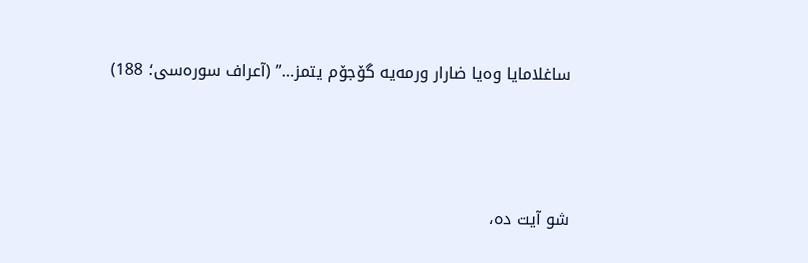ساغلامایا وەیا ضارار ورمەیە گۆجۆم یتمز…” (آعراف سورەسی؛ 188)



شو آیت دە،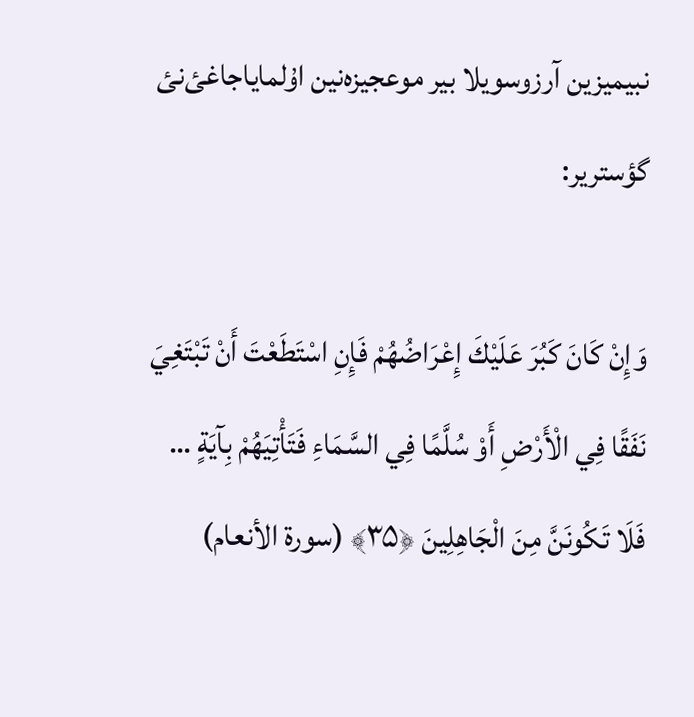نبیمیزین آرزوسویلا بیر موعجیزەنین اۇلمایاجاغئ‌نئ گؤستریر:

وَإِنْ كَانَ كَبُرَ عَلَيْكَ إِعْرَاضُهُمْ فَإِنِ اسْتَطَعْتَ أَنْ تَبْتَغِيَ نَفَقًا فِي الْأَرْضِ أَوْ سُلَّمًا فِي السَّمَاءِ فَتَأْتِيَهُمْ بِآيَةٍ … فَلَا تَكُونَنَّ مِنَ الْجَاهِلِينَ ﴿۳۵﴾ (سورة الأنعام)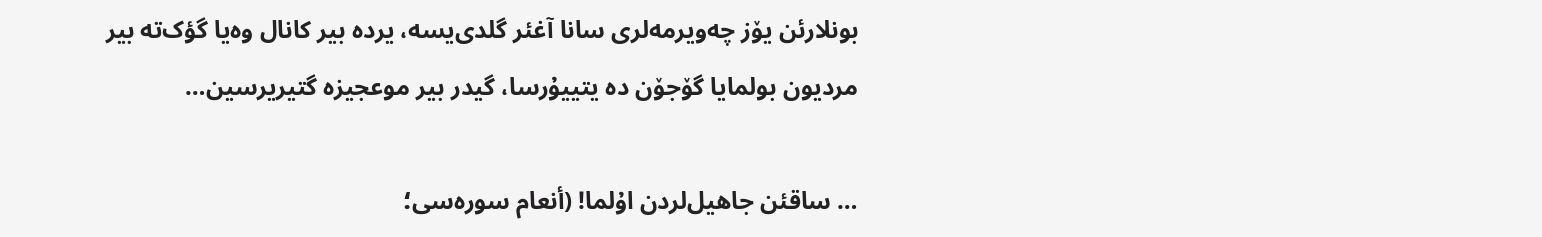بونلارئن یۆز چەویرمەلری سانا آغئر گلدی‌یسە، یردە بیر کانال وەیا گؤک‌تە بیر مردیون بولمایا گۆجۆن دە یتییۇرسا، گیدر بیر موعجیزە گتیریرسین…

… ساقئن جاهیل‌لردن اۇلما! (أنعام سورەسی؛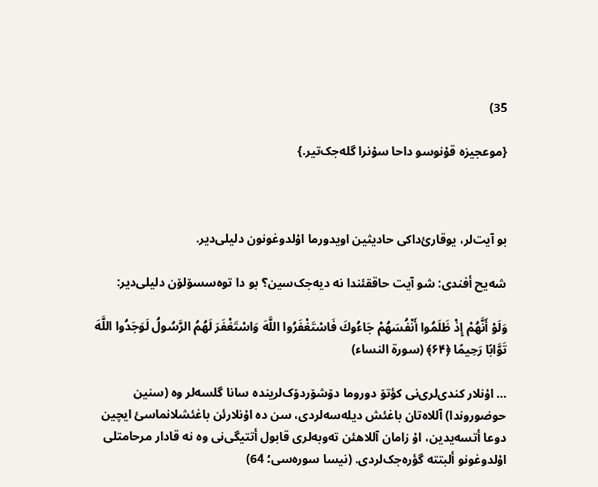35)

{موعجیزە قۇنوسو داحا سۇنرا گلەجک‌تیر.}



بو آیت‌لر، یوقارئ‌داکی حادیثین اویدورما اۇلدوغونون دلیلی‌دیر.

شەیح أفندی: شو آیت حاققئندا نە دیەجک‌سین؟ بو دا توەسسۆلۆن دلیلی‌دیر:

وَلَوْ أَنَّهُمْ إِذْ ظَلَمُوا أَنْفُسَهُمْ جَاءُوكَ فَاسْتَغْفَرُوا اللَّهَ وَاسْتَغْفَرَ لَهُمُ الرَّسُولُ لَوَجَدُوا اللَّهَ تَوَّابًا رَحِيمًا ﴿۶۴﴾ (سورة النساء)

… اۇنلار کندی‌لری‌نی کؤتۆ دوروما دۆشۆردۆک‌لریندە سانا گلسەلر وە (سنین حوضوروندا) آللاەتان باغئش دیلەسەلردی، سن دە اۇنلارئن باغئشلانماسئ ایچین دوعا أتسەیدین، اۇ زامان آللاهئن تەوبەلری قابول أتتیگی‌نی وە نە قادار مرحامتلی اۇلدوغونو ألبتتە گؤرەجک‌لردی. (نیسا سورەسی؛ 64)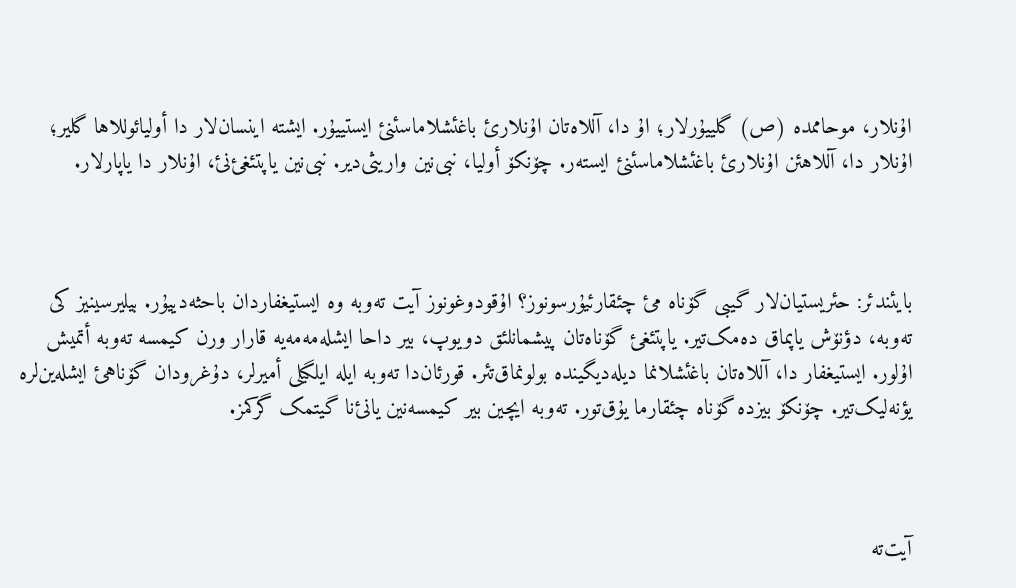اۇنلار، موحاممدە (ص) گلییۇرلار؛ اۇ دا، آللاەتان اۇنلارئ باغئشلاماسئنئ ایستییۇر. ایشتە اینسان‌لار دا أولیائوللاها گلیر؛ اۇنلار دا، آللاهئن اۇنلارئ باغئشلاماسئنئ ایستەر. چۆنکۆ أولیا، نبی‌نین واریثی‌دیر. نبی‌نین یاپتئغئ‌نئ، اۇنلار دا یاپارلار.



بایئندئر: حئریستیان‌لار گیبی گۆناە مئ چئقارئیۇرسونوز؟ اۇقودوغونوز آیت تەوبە وە ایستیغفاردان باحثەدییۇر. بیلیرسینیز کی تەوبە، دؤنۆش یاپماق دەمک‌تیر. یاپتئغئ گۆناەتان پیشمانلئق دویوپ، بیر داحا ایشلەمەمەیە قارار ورن کیمسە تەوبە أتمیش اۇلور. ایستیغفار دا، آللاەتان باغئشلانما دیلەدیگیندە بولونماق‌تئر. قورئان‌دا تەوبە ایلە ایلگیلی أمیرلر، دۇغرودان گۆناهئ ایشلەین‌لرە یؤنەلیک‌تیر. چۆنکۆ بیزدە گۆناە چئقارما یۇق‌تور. تەوبە ایچین بیر کیمسەنین یانئ‌نا گیتمک گرکمز.



آیت‌تە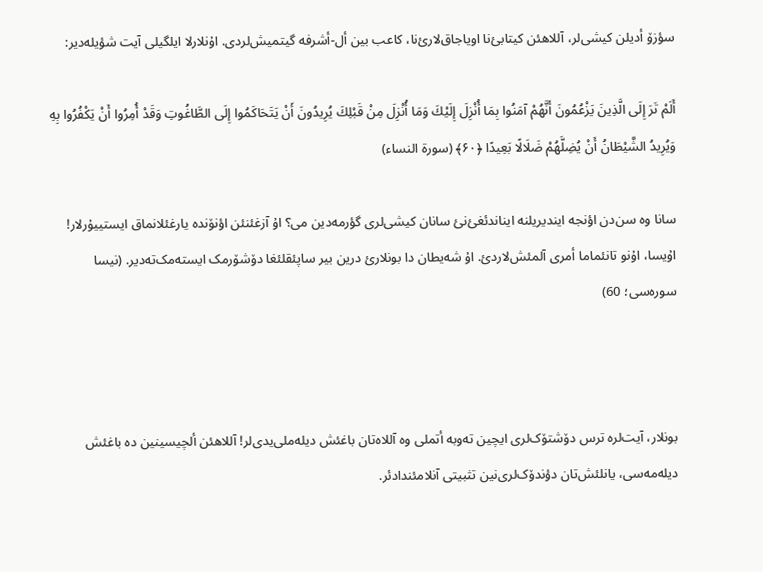سؤزۆ أدیلن کیشی‌لر، آللاهئن کیتابئ‌نا اویاجاق‌لارئ‌نا، کاعب بین أل-أشرفە گیتمیش‌لردی. اۇنلارلا ایلگیلی آیت شؤیلەدیر:

أَلَمْ تَرَ إِلَى الَّذِينَ يَزْعُمُونَ أَنَّهُمْ آمَنُوا بِمَا أُنْزِلَ إِلَيْكَ وَمَا أُنْزِلَ مِنْ قَبْلِكَ يُرِيدُونَ أَنْ يَتَحَاكَمُوا إِلَى الطَّاغُوتِ وَقَدْ أُمِرُوا أَنْ يَكْفُرُوا بِهِ وَيُرِيدُ الشَّيْطَانُ أَنْ يُضِلَّهُمْ ضَلَالًا بَعِيدًا ﴿۶۰﴾ (سورة النساء)

سانا وە سن‌دن اؤنجە ایندیریلنە ایناندئغئ‌نئ سانان کیشی‌لری گؤرمەدین می؟ اۇ آزغئنئن اؤنۆندە یارغئلانماق ایستییۇرلار! اۇیسا، اۇنو تانئماما أمری آلمئش‌لاردئ. اۇ شەیطان دا بونلارئ درین بیر ساپئقلئغا دۆشۆرمک ایستەمک‌تەدیر. (نیسا سورەسی؛ 60)



بونلار، آیت‌لرە ترس دۆشتۆک‌لری ایچین تەوبە أتملی وە آللاەتان باغئش دیلەملی‌یدی‌لر! آللاهئن ألچیسینین دە باغئش دیلەمەسی، یانلئش‌تان دؤندۆک‌لری‌نین تثبیتی آنلامئندادئر.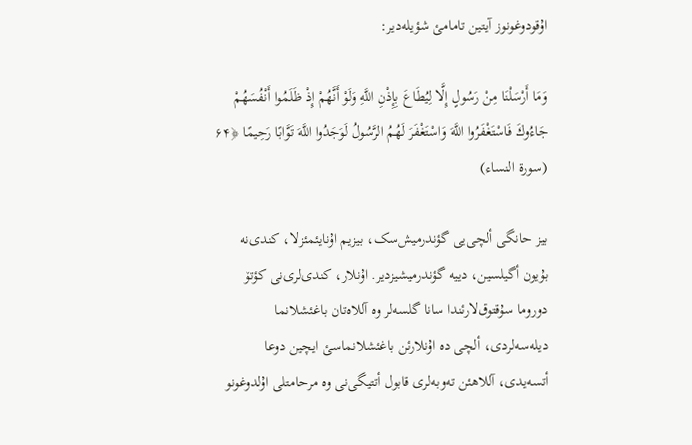اۇقودوغونوز آیتین تامامئ شؤیلەدیر:

وَمَا أَرْسَلْنَا مِنْ رَسُولٍ إِلَّا لِيُطَاعَ بِإِذْنِ اللَّهِ وَلَوْ أَنَّهُمْ إِذْ ظَلَمُوا أَنْفُسَهُمْ جَاءُوكَ فَاسْتَغْفَرُوا اللَّهَ وَاسْتَغْفَرَ لَهُمُ الرَّسُولُ لَوَجَدُوا اللَّهَ تَوَّابًا رَحِيمًا ﴿۶۴ (سورة النساء)

بیز حانگی ألچی‌یی گؤندرمیش‌سک، بیزیم اۇنایئمئزلا، کندی‌نە بۇیون أگیلسین، دییە گؤندرمیشیزدیر. اۇنلار، کندی‌لری‌نی کؤتۆ دوروما سۇقتوق‌لارئندا سانا گلسەلر وە آللاەتان باغئشلانما دیلەسەلردی، ألچی دە اۇنلارئن باغئشلانماسئ ایچین دوعا أتسەیدی، آللاهئن تەوبەلری قابول أتتیگی‌نی وە مرحامتلی اۇلدوغونو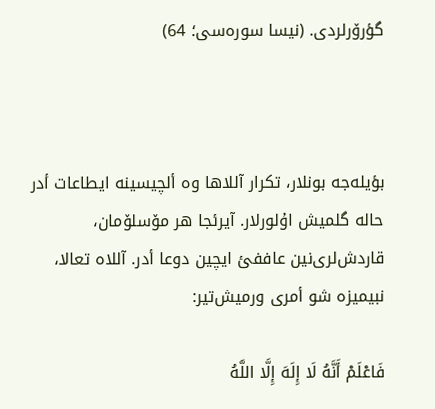گؤرۆرلردی. (نیسا سورەسی؛ 64)



بؤیلەجە بونلار، تکرار آللاها وە ألچیسینە ایطاعات أدر حالە گلمیش اۇلورلار. آیرئجا هر مۆسلۆمان، قاردش‌لری‌نین عاففئ ایچین دوعا أدر. آللاە تعالا، نبیمیزە شو أمری ورمیش‌تیر:

فَاعْلَمْ أَنَّهُ لَا إِلَهَ إِلَّا اللَّهُ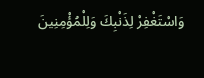وَاسْتَغْفِرْ لِذَنْبِكَ وَلِلْمُؤْمِنِينَ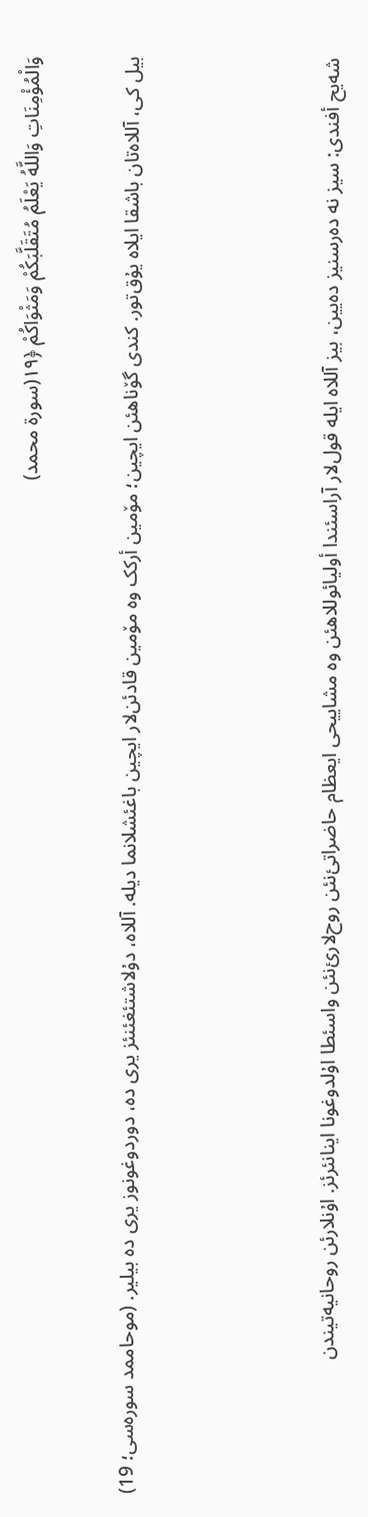وَالْمُؤْمِنَاتِ وَاللَّهُ يَعْلَمُ مُتَقَلَّبَكُمْ وَمَثْوَاكُمْ ﴿۱۹(سورة محمد)

بیل کی، آللاەتان باشقا ایلاە یۇق‌تور. کندی گۆناهئن ایچین؛ مۆمین أرکک وە مۆمین قادئن‌لار ایچین باغئشلانما دیلە. آللاە، دۇلاشتئغئنئز یری دە، دوردوغونوز یری دە بیلیر. (موحاممد سورەسی؛ 19)



شەیح أفندی: سیز نە دەرسنیز دەیین، بیز آللاە ایلە قول‌لار آراسئندا أولیائوللاهئن وە مشاییحی ایعظام حاضراتئ‌نئن روح‌لارئ‌نئن واسئطا اۇلدوغونا اینانئرئز. اۇنلارئن روحانیەتیندن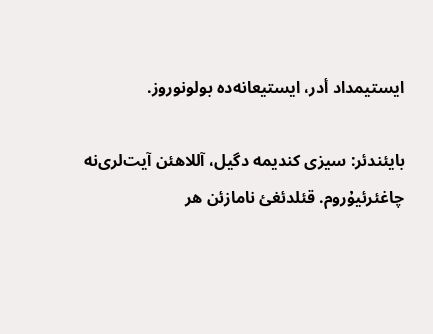ایستیمداد أدر، ایستیعانەدە بولونوروز.

بایئندئر: سیزی کندیمە دگیل، آللاهئن آیت‌لری‌نە چاغئرئیۇروم. قئلدئغئ نامازئن هر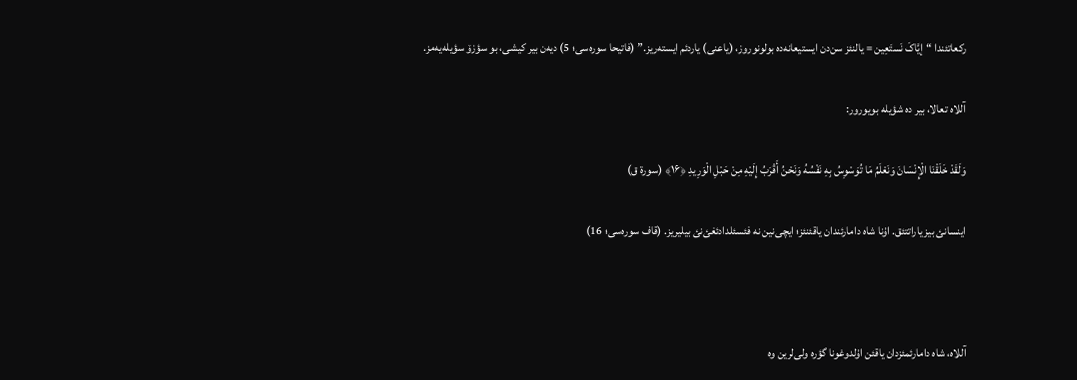رکعاتئندا “إیَّاکَ نَستَعِین = یالنئز سن‌دن ایستیعانەدە بولونوروز، (یاعنی) یاردئم ایستەریز.” (فاتیحا سورەسی؛ 5) دیەن بیر کیشی، بو سؤزۆ سؤیلەیەمز.

آللاە تعالا، بیر دە شؤیلە بویورور:

وَلَقَدْ خَلَقْنَا الْإِنْسَانَ وَنَعْلَمُ مَا تُوَسْوِسُ بِهِ نَفْسُهُ وَنَحْنُ أَقْرَبُ إِلَيْهِ مِنْ حَبْلِ الْوَرِيدِ ﴿۱۶﴾ (سورة ق)

اینسانئ بیز یاراتتئق. اۇنا شاە دامارئندان یاقئنئز؛ ایچی‌نین نە فئسئلدادئغئ‌نئ بیلیریز. (قاف سورەسی؛ 16)



آللاە، شاە دامارئمئزدان یاقئن اۇلدوغونا گؤرە ولی‌لرین وە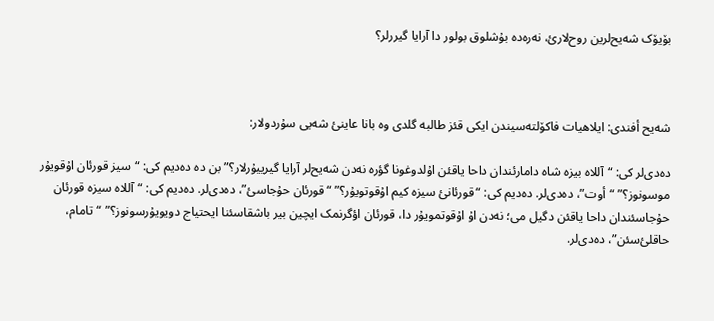بۆیۆک شەیح‌لرین روح‌لارئ، نەرەدە بۇشلوق بولور دا آرایا گیررلر؟



شەیح أفندی: ایلاهیات فاکۆلتەسیندن ایکی قئز طالبە گلدی وە بانا عاینئ شەیی سۇردولار:

دەدی‌لر کی: “آللاە بیزە شاە دامارئندان داحا یاقئن اۇلدوغونا گؤرە نەدن شەیح‌لر آرایا گیرییۇرلار؟” بن دە دەدیم کی: “سیز قورئان اۇقویۇر موسونوز؟” “أوت”، دەدی‌لر. دەدیم کی: “قورئانئ سیزە کیم اۇقوتویۇر؟” “قورئان حۇجاسئ”، دەدی‌لر. دەدیم کی: “آللاە سیزە قورئان حۇجاسئندان داحا یاقئن دگیل می؛ نەدن اۇ اۇقوتمویۇر دا، قورئان اؤگرنمک ایچین بیر باشقاسئنا ایحتیاج دویویۇرسونوز؟” “تامام، حاقلئ‌سئن”، دەدی‌لر.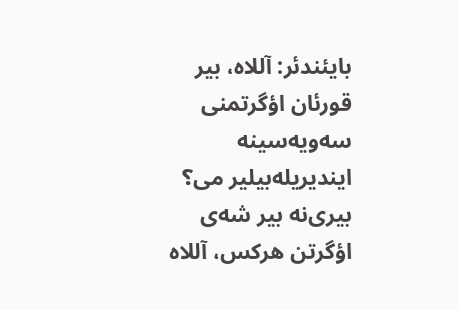بایئندئر: آللاە، بیر قورئان اؤگرتمنی سەویەسینە ایندیریلەبیلیر می؟ بیری‌نە بیر شەی اؤگرتن هرکس، آللاە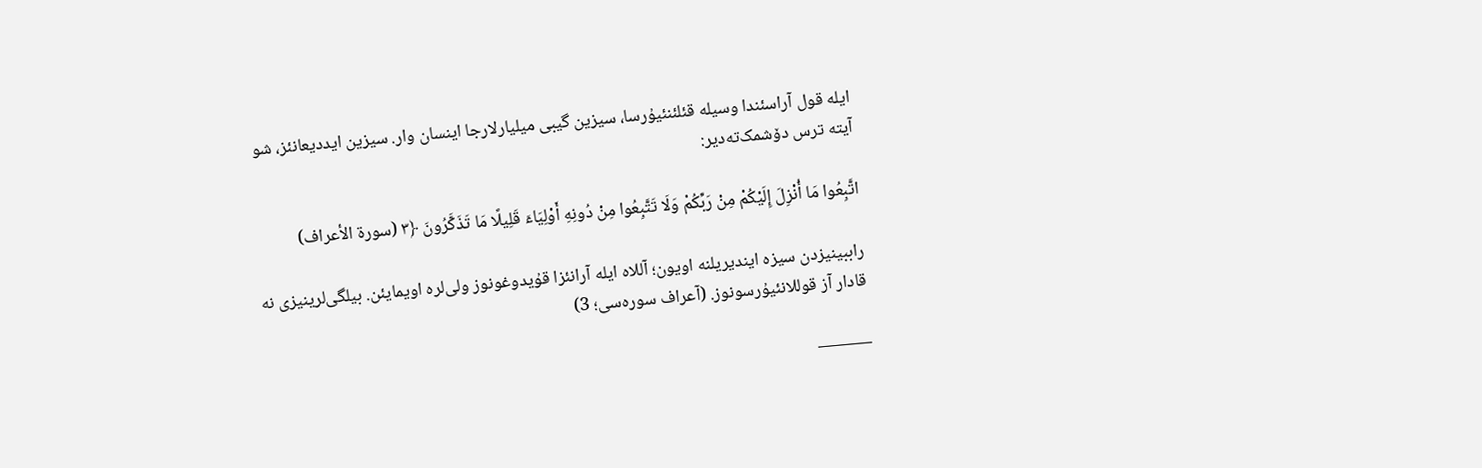ایلە قول آراسئندا وسیلە قئلئنئیۇرسا، سیزین گیبی میلیارلارجا اینسان وار. سیزین ایددیعانئز، شو آیتە ترس دۆشمک‌تەدیر:

اتَّبِعُوا مَا أُنْزِلَ إِلَيْكُمْ مِنْ رَبِّكُمْ وَلَا تَتَّبِعُوا مِنْ دُونِهِ أَوْلِيَاءَ قَلِيلًا مَا تَذَكَّرُونَ ﴿۳ (سورة الأعراف)

راببینیزدن سیزە ایندیریلنە اویون؛ آللاە ایلە آرانئزا قۇیدوغونوز ولی‌لرە اویمایئن. بیلگی‌لرینیزی نە قادار آز قوللانئیۇرسونوز. (آعراف سورەسی؛ 3)

———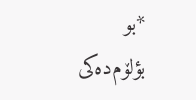*بو بؤلۆم‌دەکی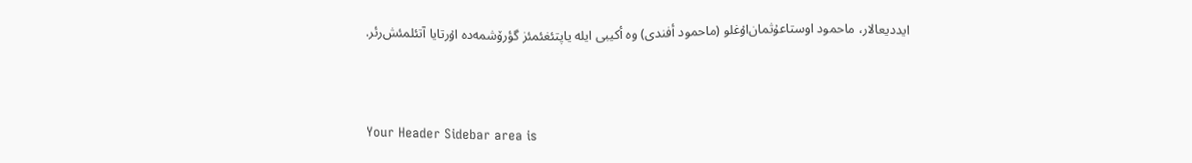ایددیعالار، ماحمود اوستاعۇثمان‌اۇغلو (ماحمود أفندی) وە أکیبی ایلە یاپتئغئمئز گؤرۆشمەدە اۇرتایا آتئلمئش‌رئر.



Your Header Sidebar area is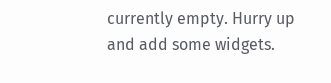currently empty. Hurry up and add some widgets.